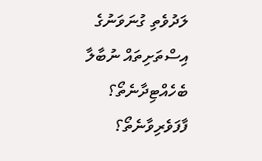ލަދުވެތި ގުނަވަނުގެ އިސްތަށިތައް ނުބާލާ ބެހެއްޓިދާނެތޯ؟ ފާފަވެރިވާނެތޯ؟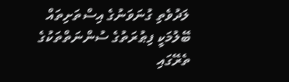ލަދުވެތި ގުނަވަނުގެ އިސްތަށިތައް ބޭލުމަކީ ފިޠުރަތުގެ ސުންނަތްތަކުގެ ތެރޭގައި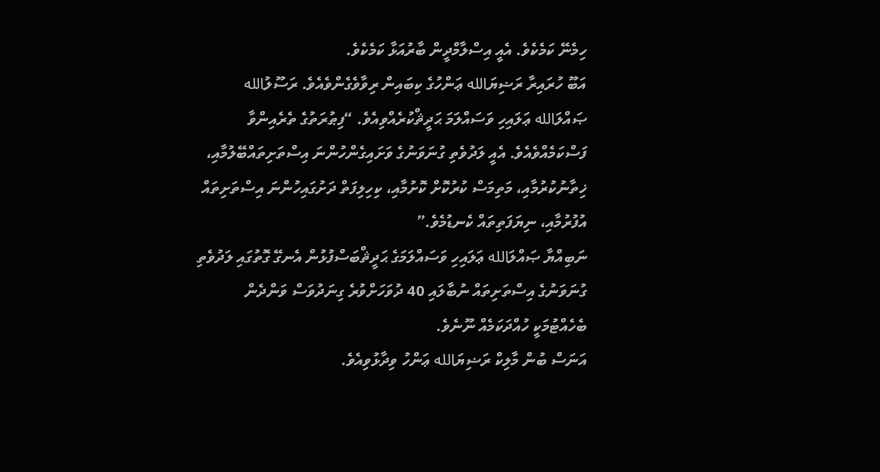ހިމެނޭ ކަމެކެވެ. އެއީ އިސްލާމްދީން ބާރުއަޅާ ކަމެކެވެ.
އަބޫ ހުރައިރާ ރަޟިޔަالله ޢަންހުގެ ކިބައިން ރިވާވެގެންވެއެވެ. ރަސޫލުالله ޞައްލަالله ޢަލައިހި ވަސައްލަމަ ޙަދީޘްކުރެއްވިއެވެ. “ފިޠުރަތުގެ ތެރެއިންވާ ފަސްކަމެއްވެއެވެ. އެއީ ލަދުވެތި ގުނަވަނުގެ ވަށައިގެންހުންނަ އިސްތަށިތައްބޭލުމާއި، ޚިތާނުކުރުމާއި، މަތިމަސް ކުރުކޮށް ކޮށުމާއި، ކިހިލިފަތް ދަށުގައިހުންނަ އިސްތަށިތައް އުފުރުމާއި، ނިޔަފަތިތައް ކެނޑުމެވެ.”
ނަބިއްޔާ ޞައްލަالله ޢަލައިހި ވަސައްލަމަގެ ޙަދީޘްބަސްފުޅުން އެނގޭ ގޮތުގައި ލަދުވެތި ގުނަވަނުގެ އިސްތަށިތައް ނުބާލައި 40 ދުވަހަށްވުރެ ގިނަދުވަސް ވަންދެން ބެހެއްޓުމަކީ ހުއްދަކަމެއް ނޫނެވެ.
އަނަސް ބުން މާލިކް ރަޟިޔަالله ޢަންހު ވިދާޅުވިއެވެ.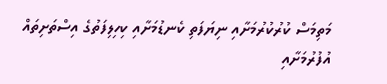މަތިމަސް ކުރުކުރުމަށާއި ނިޔަފަތި ކެނޑުމަށާއި ކިހިލިފަތުގެ އިސްތަށިތައް އުފުރުމަށާއި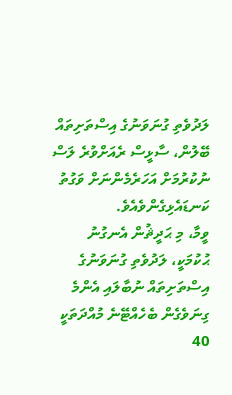ލަދުވެތި ގުނަވަނުގެ އިސްތަށިތައް ބޭލުން، ސާޅީސް ރެއަށްވުރެ ލަސް ނުކުރުމަށް އަހަރެމެންނަށް ވަގުތު ކަނޑައެޅިގެންވެއެވެ.
ވީމާ، މި ޙަދީޘުން އެނގުނު ޙުކުމަކީ، ލަދުވެތި ގުނަވަނުގެ އިސްތަށިތައް ނުބާލައި އެންމެ ގިނަވެގެން ބެހެއްޓޭނެ މުއްދަތަކީ 40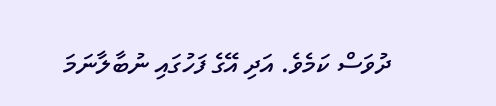ދުވަސް ކަމެވެ. އަދި އޭގެ ފަހުގައި ނުބާލާނަމަ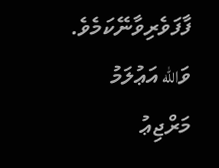ފާފަވެރިވާނޭކަމެވެ.
ވަالله އަޢުލަމު
މަރްޖިޢު